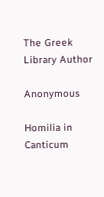The Greek Library Author

Anonymous

Homilia in Canticum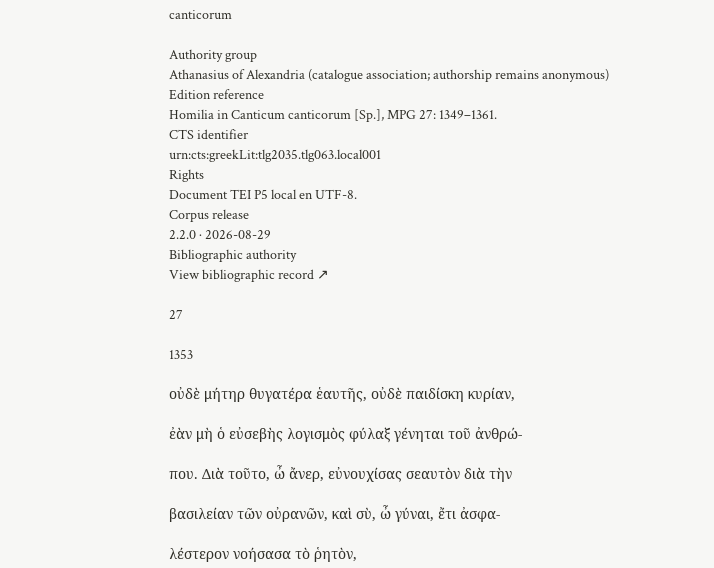canticorum

Authority group
Athanasius of Alexandria (catalogue association; authorship remains anonymous)
Edition reference
Homilia in Canticum canticorum [Sp.], MPG 27: 1349–1361.
CTS identifier
urn:cts:greekLit:tlg2035.tlg063.local001
Rights
Document TEI P5 local en UTF-8.
Corpus release
2.2.0 · 2026-08-29
Bibliographic authority
View bibliographic record ↗

27

1353

οὐδὲ μήτηρ θυγατέρα ἑαυτῆς, οὐδὲ παιδίσκη κυρίαν,

ἐὰν μὴ ὁ εὐσεβὴς λογισμὸς φύλαξ γένηται τοῦ ἀνθρώ-

που. Διὰ τοῦτο, ὦ ἄνερ, εὐνουχίσας σεαυτὸν διὰ τὴν

βασιλείαν τῶν οὐρανῶν, καὶ σὺ, ὦ γύναι, ἔτι ἀσφα-

λέστερον νοήσασα τὸ ῥητὸν,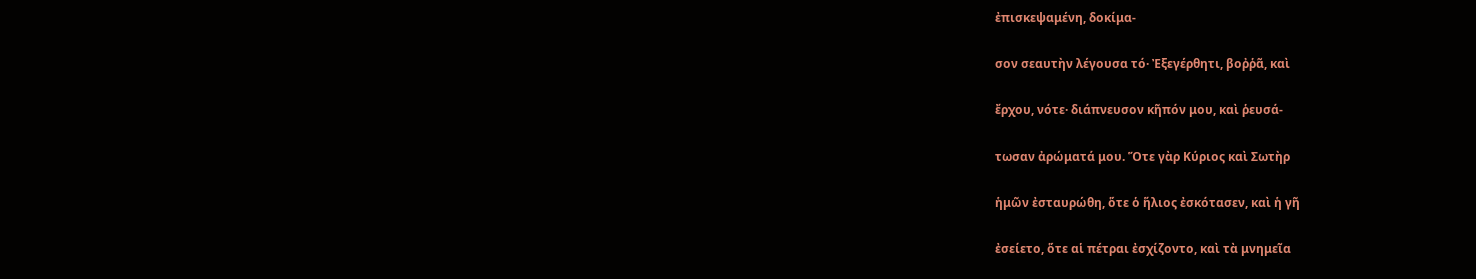ἐπισκεψαμένη, δοκίμα-

σον σεαυτὴν λέγουσα τό· Ἐξεγέρθητι, βοῤῥᾶ, καὶ

ἔρχου, νότε· διάπνευσον κῆπόν μου, καὶ ῥευσά-

τωσαν ἀρώματά μου. Ὅτε γὰρ Κύριος καὶ Σωτὴρ

ἡμῶν ἐσταυρώθη, ὅτε ὁ ἥλιος ἐσκότασεν, καὶ ἡ γῆ

ἐσείετο, ὅτε αἱ πέτραι ἐσχίζοντο, καὶ τὰ μνημεῖα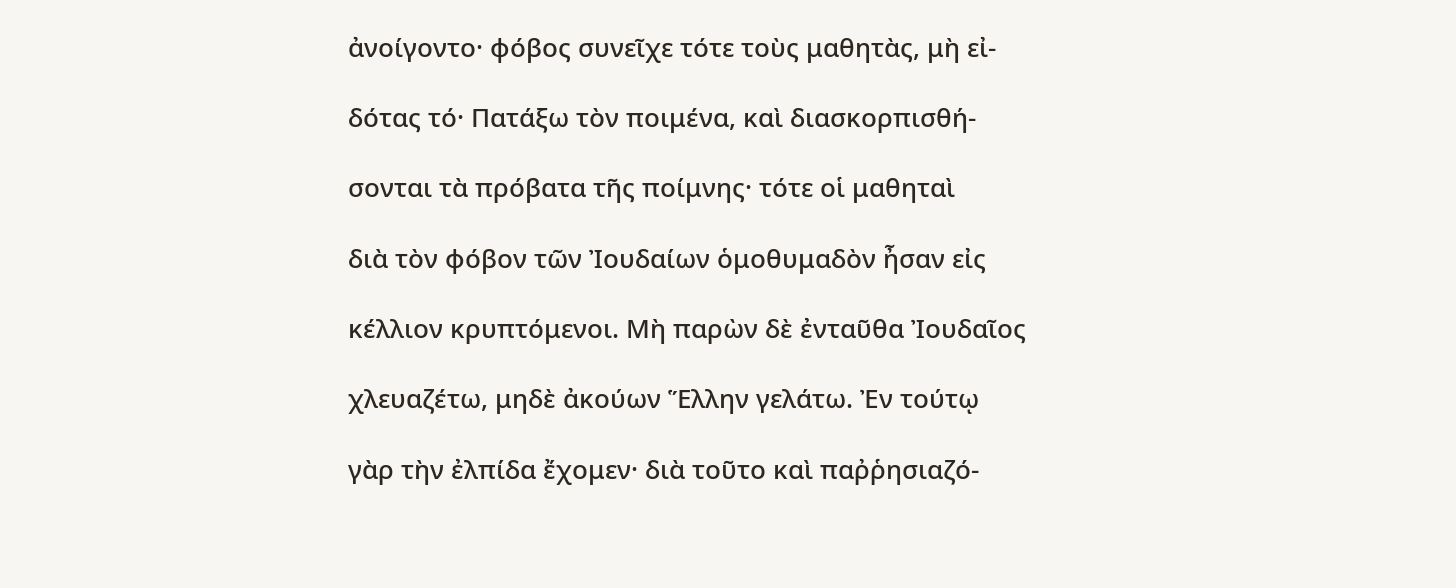ἀνοίγοντο· φόβος συνεῖχε τότε τοὺς μαθητὰς, μὴ εἰ-

δότας τό· Πατάξω τὸν ποιμένα, καὶ διασκορπισθή-

σονται τὰ πρόβατα τῆς ποίμνης· τότε οἱ μαθηταὶ

διὰ τὸν φόβον τῶν Ἰουδαίων ὁμοθυμαδὸν ἦσαν εἰς

κέλλιον κρυπτόμενοι. Μὴ παρὼν δὲ ἐνταῦθα Ἰουδαῖος

χλευαζέτω, μηδὲ ἀκούων Ἕλλην γελάτω. Ἐν τούτῳ

γὰρ τὴν ἐλπίδα ἔχομεν· διὰ τοῦτο καὶ παῤῥησιαζό-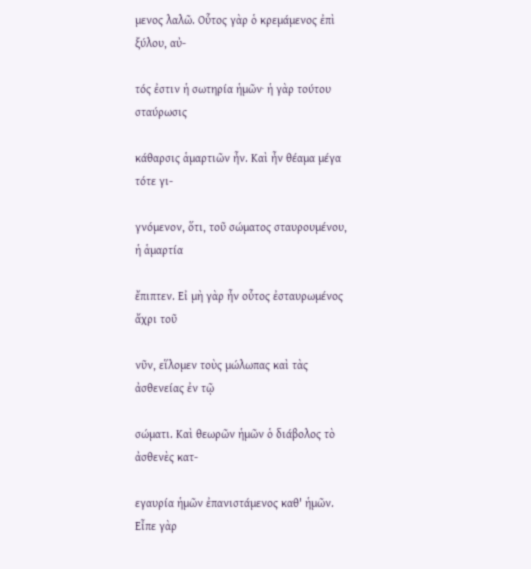μενος λαλῶ. Οὗτος γὰρ ὁ κρεμάμενος ἐπὶ ξύλου, αὐ-

τός ἐστιν ἡ σωτηρία ἡμῶν· ἡ γὰρ τούτου σταύρωσις

κάθαρσις ἁμαρτιῶν ἦν. Καὶ ἦν θέαμα μέγα τότε γι-

γνόμενον, ὅτι, τοῦ σώματος σταυρουμένου, ἡ ἁμαρτία

ἔπιπτεν. Εἰ μὴ γὰρ ἦν οὗτος ἐσταυρωμένος ἄχρι τοῦ

νῦν, εἵλομεν τοὺς μώλωπας καὶ τὰς ἀσθενείας ἐν τῷ

σώματι. Καὶ θεωρῶν ἡμῶν ὁ διάβολος τὸ ἀσθενὲς κατ-

εγαυρία ἡμῶν ἐπανιστάμενος καθ' ἡμῶν. Εἶπε γὰρ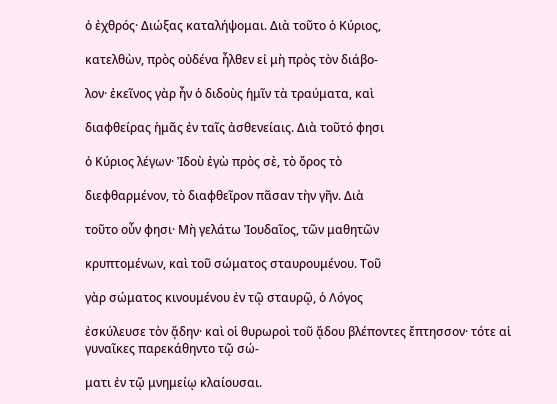ὁ ἐχθρός· Διώξας καταλήψομαι. Διὰ τοῦτο ὁ Κύριος,

κατελθὼν, πρὸς οὐδένα ἦλθεν εἰ μὴ πρὸς τὸν διάβο-

λον· ἐκεῖνος γὰρ ἦν ὁ διδοὺς ἡμῖν τὰ τραύματα, καὶ

διαφθείρας ἡμᾶς ἐν ταῖς ἀσθενείαις. Διὰ τοῦτό φησι

ὁ Κύριος λέγων· Ἰδοὺ ἐγὼ πρὸς σὲ, τὸ ὄρος τὸ

διεφθαρμένον, τὸ διαφθεῖρον πᾶσαν τὴν γῆν. Διὰ

τοῦτο οὖν φησι· Μὴ γελάτω Ἰουδαῖος, τῶν μαθητῶν

κρυπτομένων, καὶ τοῦ σώματος σταυρουμένου. Τοῦ

γὰρ σώματος κινουμένου ἐν τῷ σταυρῷ, ὁ Λόγος

ἐσκύλευσε τὸν ᾅδην· καὶ οἱ θυρωροὶ τοῦ ᾅδου βλέποντες ἔπτησσον· τότε αἱ γυναῖκες παρεκάθηντο τῷ σώ-

ματι ἐν τῷ μνημείῳ κλαίουσαι.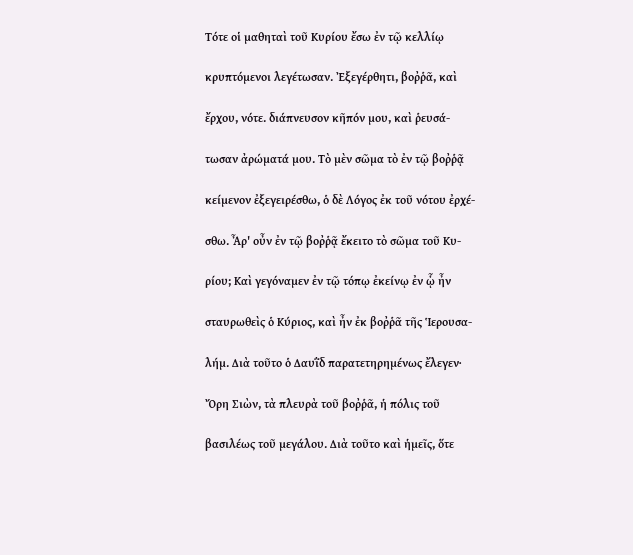Τότε οἱ μαθηταὶ τοῦ Κυρίου ἔσω ἐν τῷ κελλίῳ

κρυπτόμενοι λεγέτωσαν. Ἐξεγέρθητι, βοῤῥᾶ, καὶ

ἔρχου, νότε. διάπνευσον κῆπόν μου, καὶ ῥευσά-

τωσαν ἀρώματά μου. Τὸ μὲν σῶμα τὸ ἐν τῷ βοῤῥᾷ

κείμενον ἐξεγειρέσθω, ὁ δὲ Λόγος ἐκ τοῦ νότου ἐρχέ-

σθω. Ἆρ' οὖν ἐν τῷ βοῤῥᾷ ἔκειτο τὸ σῶμα τοῦ Κυ-

ρίου; Καὶ γεγόναμεν ἐν τῷ τόπῳ ἐκείνῳ ἐν ᾧ ἦν

σταυρωθεὶς ὁ Κύριος, καὶ ἦν ἐκ βοῤῥᾶ τῆς Ἱερουσα-

λήμ. Διὰ τοῦτο ὁ Δαυῒδ παρατετηρημένως ἔλεγεν·

Ὄρη Σιὼν, τὰ πλευρὰ τοῦ βοῤῥᾶ, ἡ πόλις τοῦ

βασιλέως τοῦ μεγάλου. Διὰ τοῦτο καὶ ἡμεῖς, ὅτε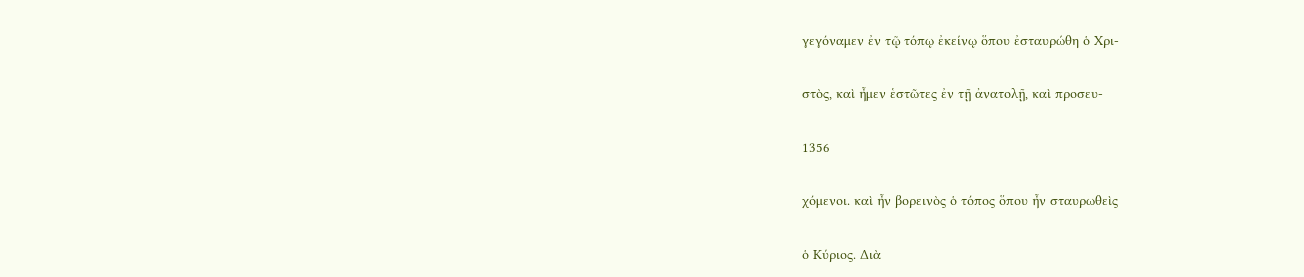γεγόναμεν ἐν τῷ τόπῳ ἐκείνῳ ὅπου ἐσταυρώθη ὁ Χρι-

στὸς, καὶ ἦμεν ἑστῶτες ἐν τῇ ἀνατολῇ, καὶ προσευ-

1356

χόμενοι. καὶ ἦν βορεινὸς ὁ τόπος ὅπου ἦν σταυρωθεὶς

ὁ Κύριος. Διὰ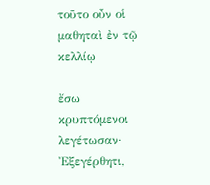τοῦτο οὖν οἱ μαθηταὶ ἐν τῷ κελλίῳ

ἔσω κρυπτόμενοι λεγέτωσαν· Ἐξεγέρθητι,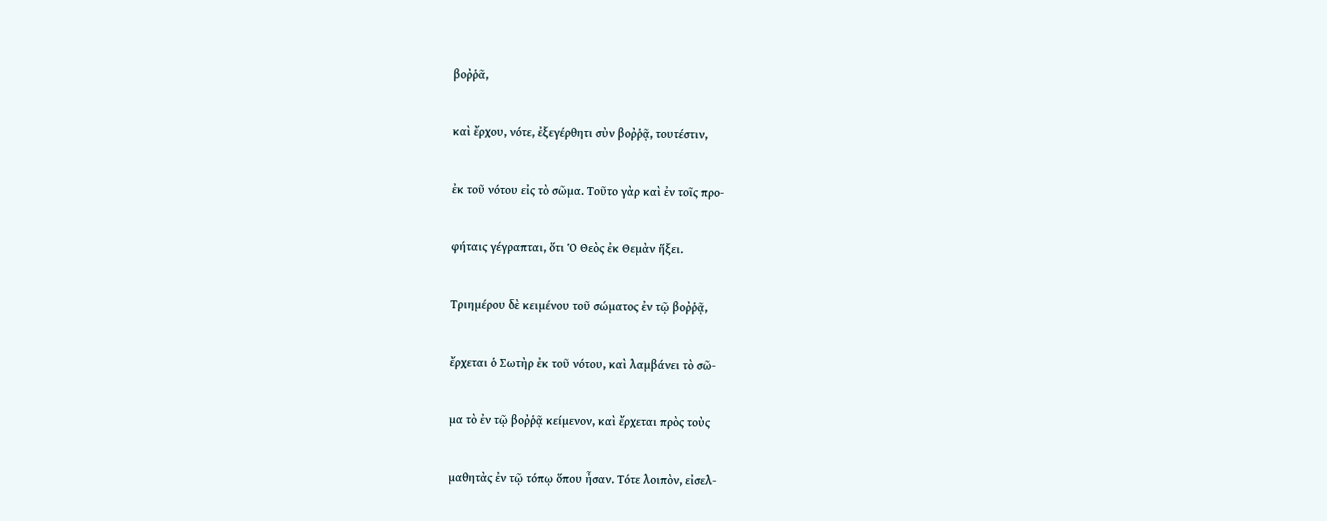βοῤῥᾶ,

καὶ ἔρχου, νότε, ἐξεγέρθητι σὺν βοῤῥᾷ, τουτέστιν,

ἐκ τοῦ νότου εἰς τὸ σῶμα. Τοῦτο γὰρ καὶ ἐν τοῖς προ-

φήταις γέγραπται, ὅτι Ὁ Θεὸς ἐκ Θεμὰν ἥξει.

Τριημέρου δὲ κειμένου τοῦ σώματος ἐν τῷ βοῤῥᾷ,

ἔρχεται ὁ Σωτὴρ ἐκ τοῦ νότου, καὶ λαμβάνει τὸ σῶ-

μα τὸ ἐν τῷ βοῤῥᾷ κείμενον, καὶ ἔρχεται πρὸς τοὺς

μαθητὰς ἐν τῷ τόπῳ ὅπου ἦσαν. Τότε λοιπὸν, εἰσελ-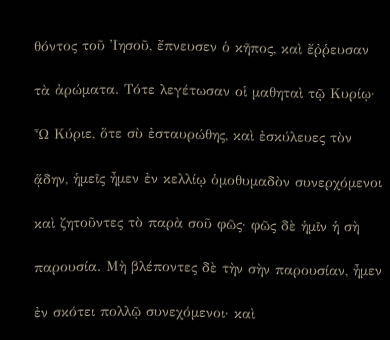θόντος τοῦ Ἰησοῦ, ἔπνευσεν ὁ κῆπος, καὶ ἔῤῥευσαν

τὰ ἀρώματα. Τότε λεγέτωσαν οἱ μαθηταὶ τῷ Κυρίῳ·

Ὦ Κύριε, ὅτε σὺ ἐσταυρώθης, καὶ ἐσκύλευες τὸν

ᾅδην, ἡμεῖς ἦμεν ἐν κελλίῳ ὁμοθυμαδὸν συνερχόμενοι

καὶ ζητοῦντες τὸ παρὰ σοῦ φῶς· φῶς δὲ ἡμῖν ἡ σὴ

παρουσία. Μὴ βλέποντες δὲ τὴν σὴν παρουσίαν, ἦμεν

ἐν σκότει πολλῷ συνεχόμενοι· καὶ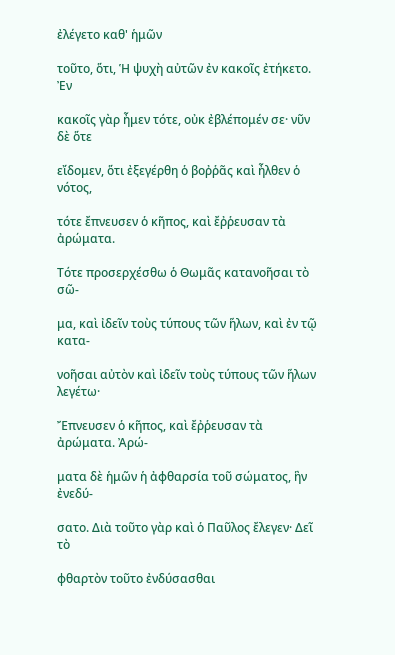ἐλέγετο καθ' ἡμῶν

τοῦτο, ὅτι, Ἡ ψυχὴ αὐτῶν ἐν κακοῖς ἐτήκετο. Ἐν

κακοῖς γὰρ ἦμεν τότε, οὐκ ἐβλέπομέν σε· νῦν δὲ ὅτε

εἴδομεν, ὅτι ἐξεγέρθη ὁ βοῤῥᾶς καὶ ἦλθεν ὁ νότος,

τότε ἔπνευσεν ὁ κῆπος, καὶ ἔῤῥευσαν τὰ ἀρώματα.

Τότε προσερχέσθω ὁ Θωμᾶς κατανοῆσαι τὸ σῶ-

μα, καὶ ἰδεῖν τοὺς τύπους τῶν ἥλων, καὶ ἐν τῷ κατα-

νοῆσαι αὐτὸν καὶ ἰδεῖν τοὺς τύπους τῶν ἥλων λεγέτω·

Ἔπνευσεν ὁ κῆπος, καὶ ἔῤῥευσαν τὰ ἀρώματα. Ἀρώ-

ματα δὲ ἡμῶν ἡ ἀφθαρσία τοῦ σώματος, ἣν ἐνεδύ-

σατο. Διὰ τοῦτο γὰρ καὶ ὁ Παῦλος ἔλεγεν· Δεῖ τὸ

φθαρτὸν τοῦτο ἐνδύσασθαι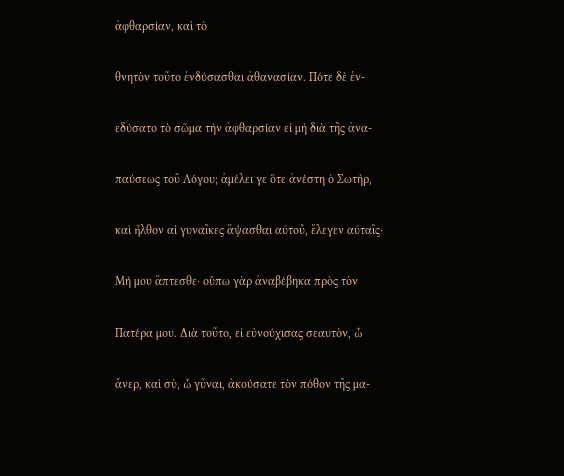ἀφθαρσίαν, καὶ τὸ

θνητὸν τοῦτο ἐνδύσασθαι ἀθανασίαν. Πότε δὲ ἐν-

εδύσατο τὸ σῶμα τὴν ἀφθαρσίαν εἰ μὴ διὰ τῆς ἀνα-

παύσεως τοῦ Λόγου; ἀμέλει γε ὅτε ἀνέστη ὁ Σωτὴρ,

καὶ ἦλθον αἱ γυναῖκες ἅψασθαι αὐτοῦ, ἔλεγεν αὐταῖς·

Μή μου ἅπτεσθε· οὔπω γὰρ ἀναβέβηκα πρὸς τὸν

Πατέρα μου. Διὰ τοῦτο, εἰ εὐνούχισας σεαυτὸν, ὦ

ἄνερ, καὶ σὺ, ὦ γῦναι, ἀκούσατε τὸν πόθον τῆς μα-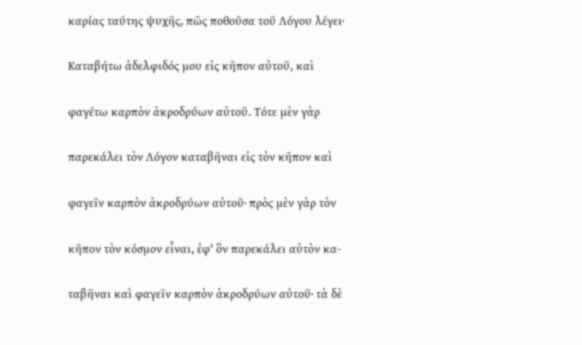καρίας ταύτης ψυχῆς, πῶς ποθοῦσα τοῦ Λόγου λέγει·

Καταβήτω ἀδελφιδός μου εἰς κῆπον αὐτοῦ, καὶ

φαγέτω καρπὸν ἀκροδρύων αὐτοῦ. Τότε μὲν γὰρ

παρεκάλει τὸν Λόγον καταβῆναι εἰς τὸν κῆπον καὶ

φαγεῖν καρπὸν ἀκροδρύων αὐτοῦ· πρὸς μὲν γὰρ τὸν

κῆπον τὸν κόσμον εἶναι, ἐφ' ὃν παρεκάλει αὐτὸν κα-

ταβῆναι καὶ φαγεῖν καρπὸν ἀκροδρύων αὐτοῦ· τὰ δὲ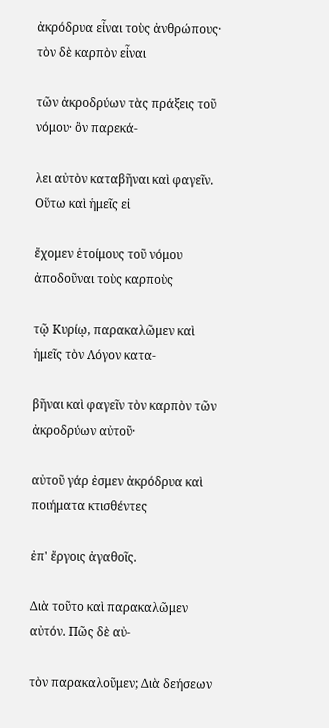ἀκρόδρυα εἶναι τοὺς ἀνθρώπους· τὸν δὲ καρπὸν εἶναι

τῶν ἀκροδρύων τὰς πράξεις τοῦ νόμου· ὃν παρεκά-

λει αὐτὸν καταβῆναι καὶ φαγεῖν. Οὕτω καὶ ἡμεῖς εἰ

ἔχομεν ἑτοίμους τοῦ νόμου ἀποδοῦναι τοὺς καρποὺς

τῷ Κυρίῳ, παρακαλῶμεν καὶ ἡμεῖς τὸν Λόγον κατα-

βῆναι καὶ φαγεῖν τὸν καρπὸν τῶν ἀκροδρύων αὐτοῦ·

αὐτοῦ γάρ ἐσμεν ἀκρόδρυα καὶ ποιήματα κτισθέντες

ἐπ' ἔργοις ἀγαθοῖς.

Διὰ τοῦτο καὶ παρακαλῶμεν αὐτόν. Πῶς δὲ αὐ-

τὸν παρακαλοῦμεν; Διὰ δεήσεων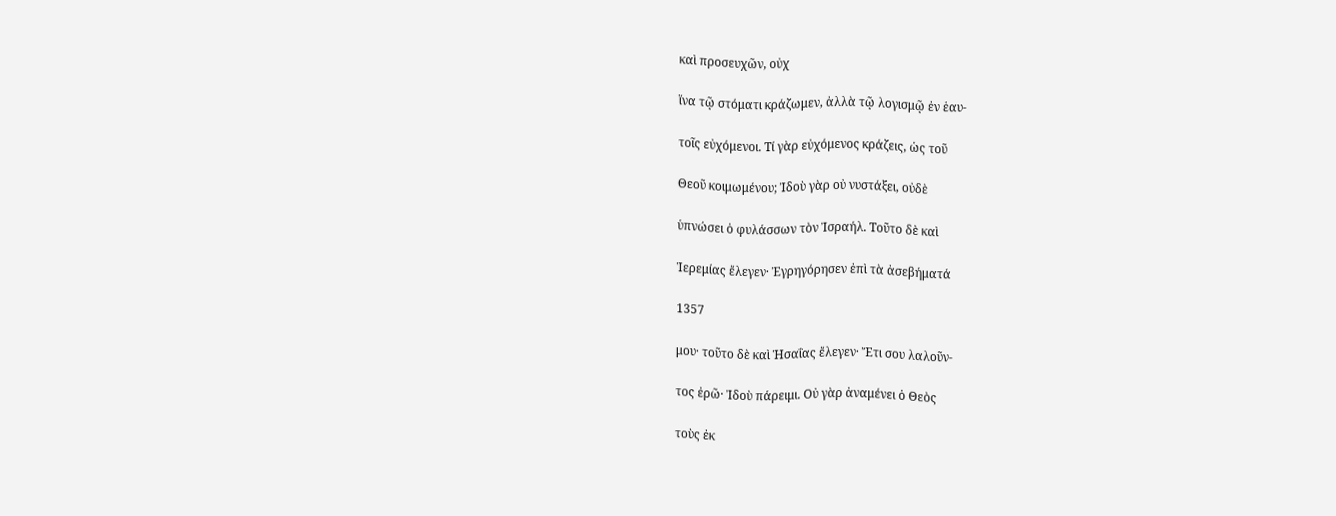καὶ προσευχῶν, οὐχ

ἵνα τῷ στόματι κράζωμεν, ἀλλὰ τῷ λογισμῷ ἐν ἑαυ-

τοῖς εὐχόμενοι. Τί γὰρ εὐχόμενος κράζεις, ὡς τοῦ

Θεοῦ κοιμωμένου; Ἰδοὺ γὰρ οὐ νυστάξει, οὐδὲ

ὑπνώσει ὁ φυλάσσων τὸν Ἰσραήλ. Τοῦτο δὲ καὶ

Ἱερεμίας ἔλεγεν· Ἐγρηγόρησεν ἐπὶ τὰ ἀσεβήματά

1357

μου· τοῦτο δὲ καὶ Ἡσαΐας ἔλεγεν· Ἔτι σου λαλοῦν-

τος ἐρῶ· Ἰδοὺ πάρειμι. Οὐ γὰρ ἀναμένει ὁ Θεὸς

τοὺς ἐκ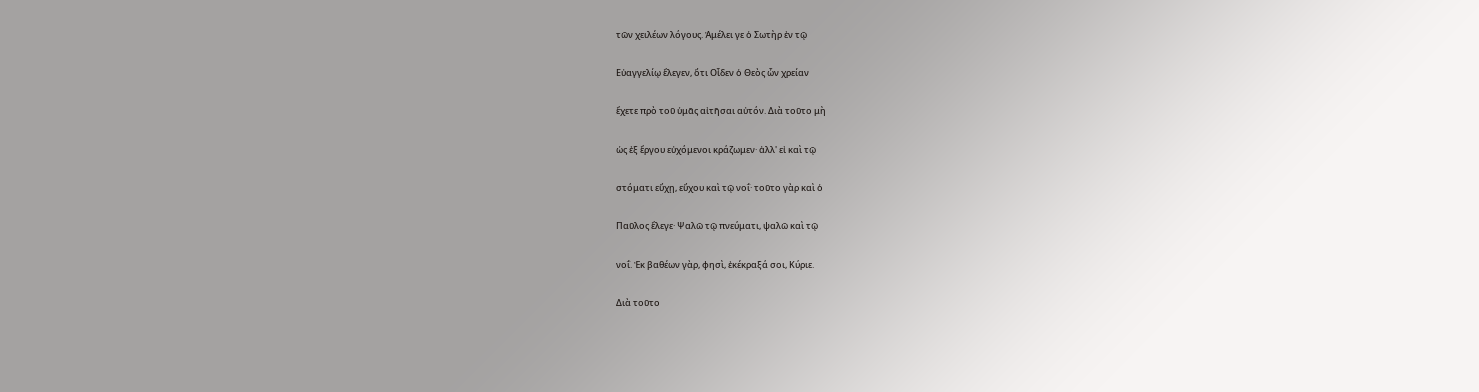τῶν χειλέων λόγους. Ἀμέλει γε ὁ Σωτὴρ ἐν τῷ

Εὐαγγελίῳ ἔλεγεν, ὅτι Οἶδεν ὁ Θεὸς ὧν χρείαν

ἔχετε πρὸ τοῦ ὑμᾶς αἰτῆσαι αὐτόν. Διὰ τοῦτο μὴ

ὡς ἐξ ἔργου εὐχόμενοι κράζωμεν· ἀλλ' εἰ καὶ τῷ

στόματι εὔχῃ, εὔχου καὶ τῷ νοΐ· τοῦτο γὰρ καὶ ὁ

Παῦλος ἔλεγε· Ψαλῶ τῷ πνεύματι, ψαλῶ καὶ τῷ

νοΐ. Ἐκ βαθέων γὰρ, φησὶ, ἐκέκραξά σοι, Κύριε.

Διὰ τοῦτο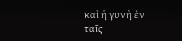καὶ ἡ γυνὴ ἐν ταῖς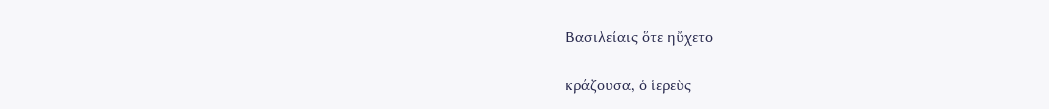Βασιλείαις ὅτε ηὔχετο

κράζουσα, ὁ ἱερεὺς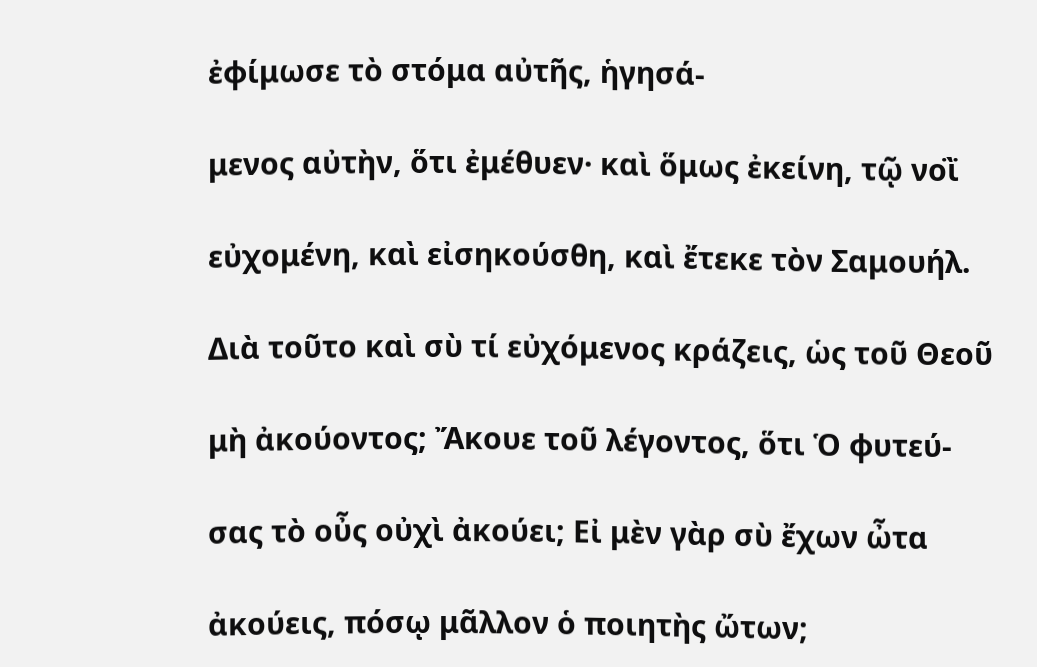ἐφίμωσε τὸ στόμα αὐτῆς, ἡγησά-

μενος αὐτὴν, ὅτι ἐμέθυεν· καὶ ὅμως ἐκείνη, τῷ νοῒ

εὐχομένη, καὶ εἰσηκούσθη, καὶ ἔτεκε τὸν Σαμουήλ.

Διὰ τοῦτο καὶ σὺ τί εὐχόμενος κράζεις, ὡς τοῦ Θεοῦ

μὴ ἀκούοντος; Ἄκουε τοῦ λέγοντος, ὅτι Ὁ φυτεύ-

σας τὸ οὖς οὐχὶ ἀκούει; Εἰ μὲν γὰρ σὺ ἔχων ὦτα

ἀκούεις, πόσῳ μᾶλλον ὁ ποιητὴς ὤτων;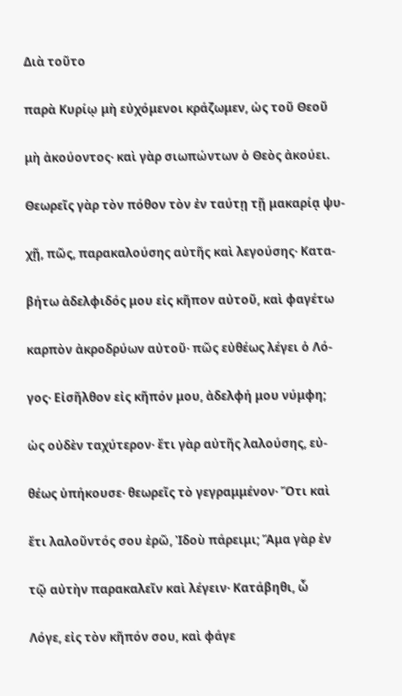Διὰ τοῦτο

παρὰ Κυρίῳ μὴ εὐχόμενοι κράζωμεν, ὡς τοῦ Θεοῦ

μὴ ἀκούοντος· καὶ γὰρ σιωπώντων ὁ Θεὸς ἀκούει.

Θεωρεῖς γὰρ τὸν πόθον τὸν ἐν ταύτῃ τῇ μακαρίᾳ ψυ-

χῇ, πῶς, παρακαλούσης αὐτῆς καὶ λεγούσης· Κατα-

βήτω ἀδελφιδός μου εἰς κῆπον αὐτοῦ, καὶ φαγέτω

καρπὸν ἀκροδρύων αὐτοῦ· πῶς εὐθέως λέγει ὁ Λό-

γος· Εἰσῆλθον εἰς κῆπόν μου, ἀδελφή μου νύμφη;

ὡς οὐδὲν ταχύτερον· ἔτι γὰρ αὐτῆς λαλούσης, εὐ-

θέως ὑπήκουσε· θεωρεῖς τὸ γεγραμμένον· Ὅτι καὶ

ἔτι λαλοῦντός σου ἐρῶ, Ἰδοὺ πάρειμι; Ἅμα γὰρ ἐν

τῷ αὐτὴν παρακαλεῖν καὶ λέγειν· Κατάβηθι, ὦ

Λόγε, εἰς τὸν κῆπόν σου, καὶ φάγε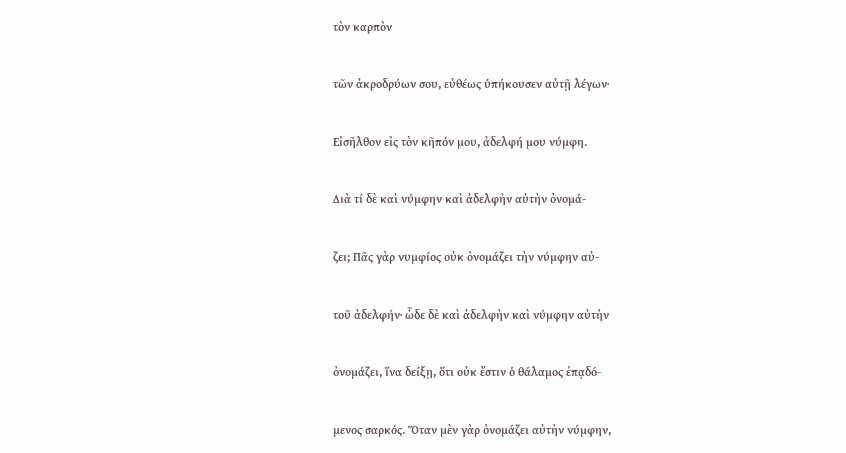τὸν καρπὸν

τῶν ἀκροδρύων σου, εὐθέως ὑπήκουσεν αὐτῇ λέγων·

Εἰσῆλθον εἰς τὸν κῆπόν μου, ἀδελφή μου νύμφη.

Διὰ τί δὲ καὶ νύμφην καὶ ἀδελφὴν αὐτὴν ὀνομά-

ζει; Πᾶς γὰρ νυμφίος οὐκ ὀνομάζει τὴν νύμφην αὐ-

τοῦ ἀδελφήν· ὧδε δὲ καὶ ἀδελφὴν καὶ νύμφην αὐτὴν

ὀνομάζει, ἵνα δείξῃ, ὅτι οὐκ ἔστιν ὁ θάλαμος ἐπᾳδό-

μενος σαρκός. Ὅταν μὲν γὰρ ὀνομάζει αὐτὴν νύμφην,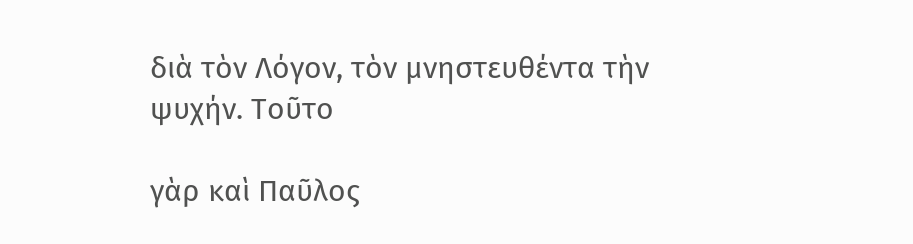διὰ τὸν Λόγον, τὸν μνηστευθέντα τὴν ψυχήν. Τοῦτο

γὰρ καὶ Παῦλος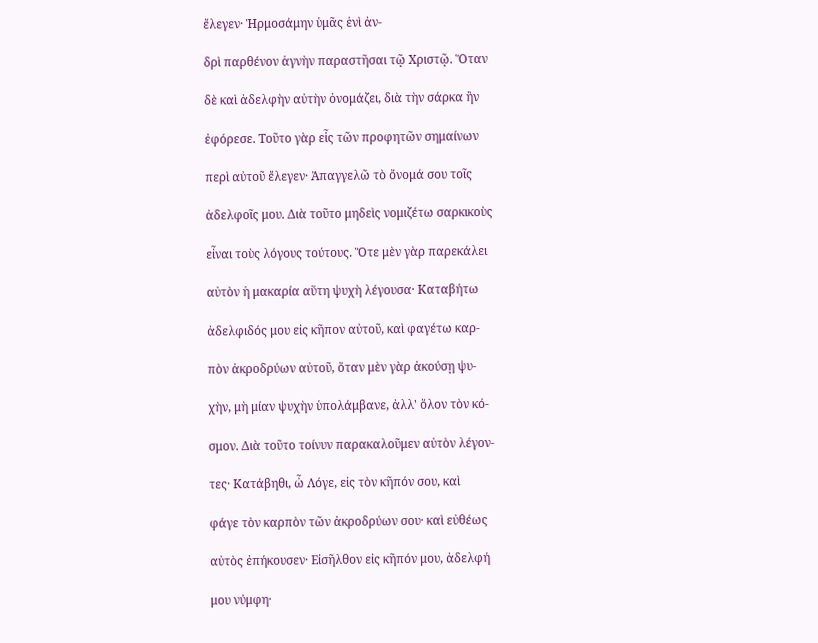ἔλεγεν· Ἡρμοσάμην ὑμᾶς ἑνὶ ἀν-

δρὶ παρθένον ἁγνὴν παραστῆσαι τῷ Χριστῷ. Ὅταν

δὲ καὶ ἀδελφὴν αὐτὴν ὀνομάζει, διὰ τὴν σάρκα ἢν

ἐφόρεσε. Τοῦτο γὰρ εἷς τῶν προφητῶν σημαίνων

περὶ αὐτοῦ ἔλεγεν· Ἀπαγγελῶ τὸ ὄνομά σου τοῖς

ἀδελφοῖς μου. Διὰ τοῦτο μηδεὶς νομιζέτω σαρκικοὺς

εἶναι τοὺς λόγους τούτους. Ὅτε μὲν γὰρ παρεκάλει

αὐτὸν ἡ μακαρία αὕτη ψυχὴ λέγουσα· Καταβήτω

ἀδελφιδός μου εἰς κῆπον αὐτοῦ, καὶ φαγέτω καρ-

πὸν ἀκροδρύων αὐτοῦ, ὅταν μὲν γὰρ ἀκούσῃ ψυ-

χὴν, μὴ μίαν ψυχὴν ὑπολάμβανε, ἀλλ' ὅλον τὸν κό-

σμον. Διὰ τοῦτο τοίνυν παρακαλοῦμεν αὐτὸν λέγον-

τες· Κατάβηθι, ὦ Λόγε, εἰς τὸν κῆπόν σου, καὶ

φάγε τὸν καρπὸν τῶν ἀκροδρύων σου· καὶ εὐθέως

αὐτὸς ἐπήκουσεν· Εἰσῆλθον εἰς κῆπόν μου, ἀδελφή

μου νύμφη·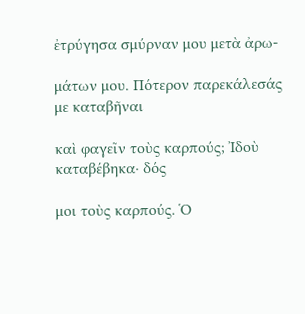ἐτρύγησα σμύρναν μου μετὰ ἀρω-

μάτων μου. Πότερον παρεκάλεσάς με καταβῆναι

καὶ φαγεῖν τοὺς καρπούς; Ἰδοὺ καταβέβηκα· δός

μοι τοὺς καρπούς. Ὁ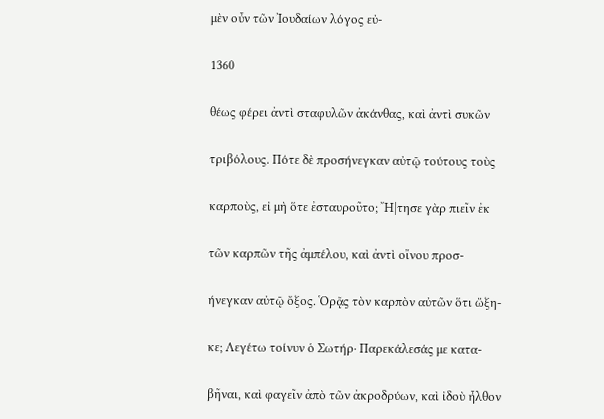μὲν οὖν τῶν Ἰουδαίων λόγος εὐ-

1360

θέως φέρει ἀντὶ σταφυλῶν ἀκάνθας, καὶ ἀντὶ συκῶν

τριβόλους. Πότε δὲ προσήνεγκαν αὐτῷ τούτους τοὺς

καρποὺς, εἰ μὴ ὅτε ἐσταυροῦτο; Ἤ|τησε γὰρ πιεῖν ἐκ

τῶν καρπῶν τῆς ἀμπέλου, καὶ ἀντὶ οἴνου προσ-

ήνεγκαν αὐτῷ ὄξος. Ὁρᾷς τὸν καρπὸν αὐτῶν ὅτι ὤξη-

κε; Λεγέτω τοίνυν ὁ Σωτήρ· Παρεκάλεσάς με κατα-

βῆναι, καὶ φαγεῖν ἀπὸ τῶν ἀκροδρύων, καὶ ἰδοὺ ἦλθον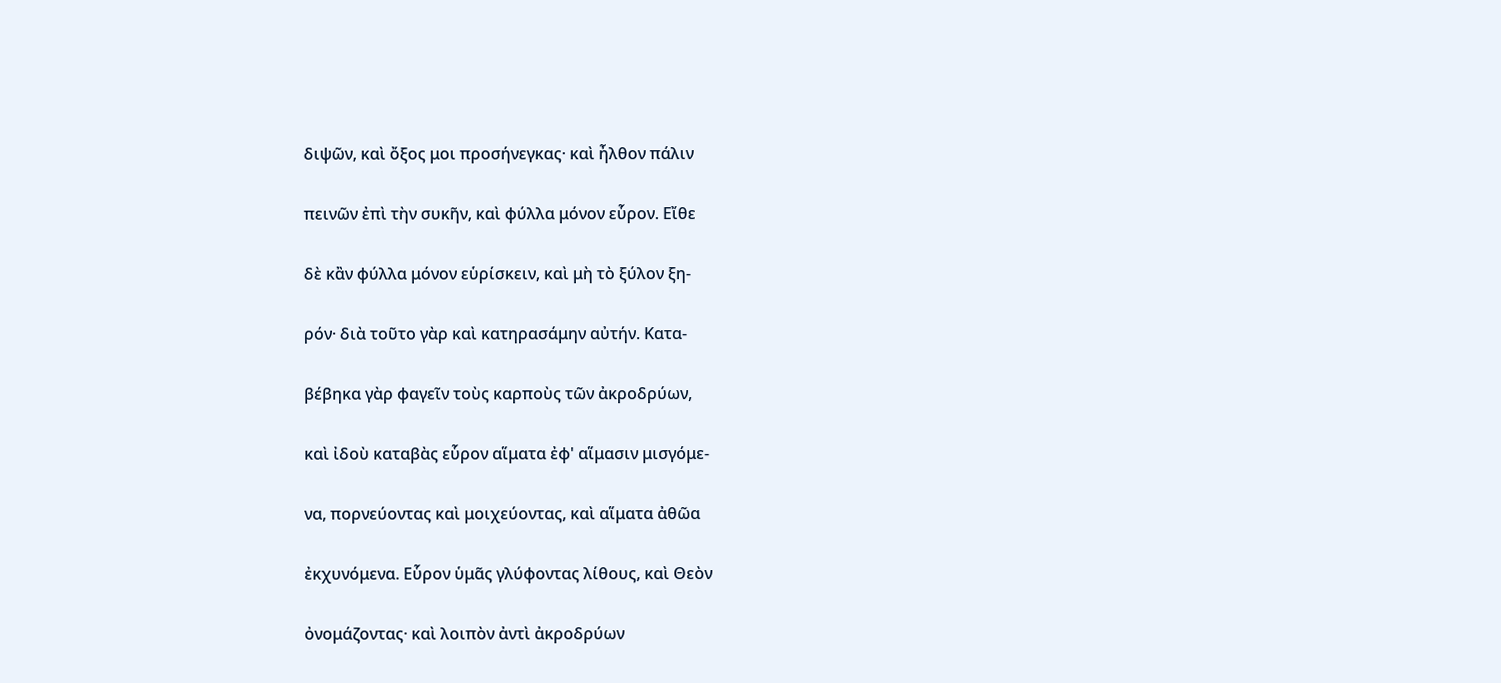διψῶν, καὶ ὄξος μοι προσήνεγκας· καὶ ἦλθον πάλιν

πεινῶν ἐπὶ τὴν συκῆν, καὶ φύλλα μόνον εὗρον. Εἴθε

δὲ κἂν φύλλα μόνον εὑρίσκειν, καὶ μὴ τὸ ξύλον ξη-

ρόν· διὰ τοῦτο γὰρ καὶ κατηρασάμην αὐτήν. Κατα-

βέβηκα γὰρ φαγεῖν τοὺς καρποὺς τῶν ἀκροδρύων,

καὶ ἰδοὺ καταβὰς εὗρον αἵματα ἐφ' αἵμασιν μισγόμε-

να, πορνεύοντας καὶ μοιχεύοντας, καὶ αἵματα ἀθῶα

ἐκχυνόμενα. Εὗρον ὑμᾶς γλύφοντας λίθους, καὶ Θεὸν

ὀνομάζοντας· καὶ λοιπὸν ἀντὶ ἀκροδρύων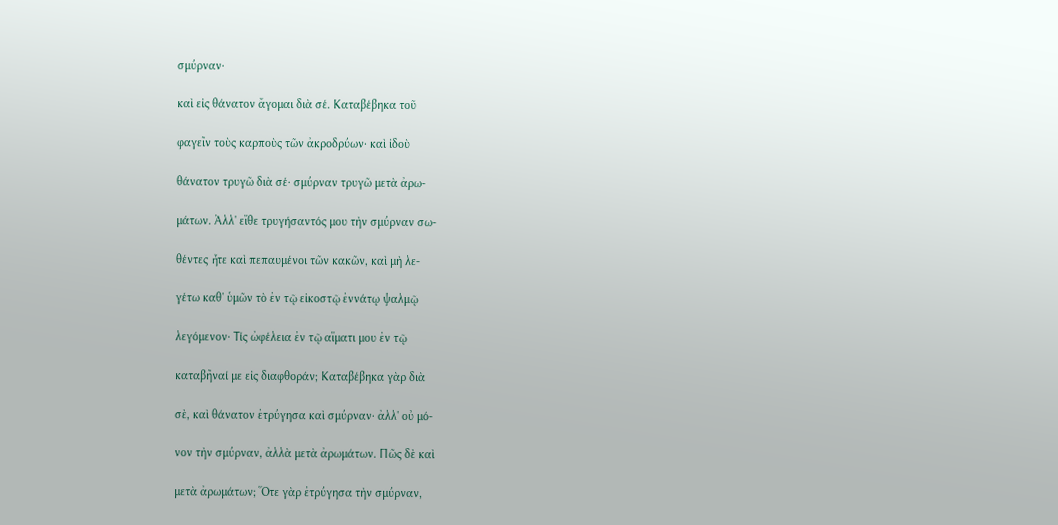σμύρναν·

καὶ εἰς θάνατον ἄγομαι διὰ σέ. Καταβέβηκα τοῦ

φαγεῖν τοὺς καρποὺς τῶν ἀκροδρύων· καὶ ἰδοὺ

θάνατον τρυγῶ διὰ σέ· σμύρναν τρυγῶ μετὰ ἀρω-

μάτων. Ἀλλ' εἴθε τρυγήσαντός μου τὴν σμύρναν σω-

θέντες ἦτε καὶ πεπαυμένοι τῶν κακῶν, καὶ μὴ λε-

γέτω καθ' ὑμῶν τὸ ἐν τῷ εἰκοστῷ ἐννάτῳ ψαλμῷ

λεγόμενον· Τίς ὠφέλεια ἐν τῷ αἵματι μου ἐν τῷ

καταβῆναί με εἰς διαφθοράν; Καταβέβηκα γὰρ διὰ

σὲ, καὶ θάνατον ἐτρύγησα καὶ σμύρναν· ἀλλ' οὐ μό-

νον τὴν σμύρναν, ἀλλὰ μετὰ ἀρωμάτων. Πῶς δὲ καὶ

μετὰ ἀρωμάτων; Ὅτε γὰρ ἐτρύγησα τὴν σμύρναν,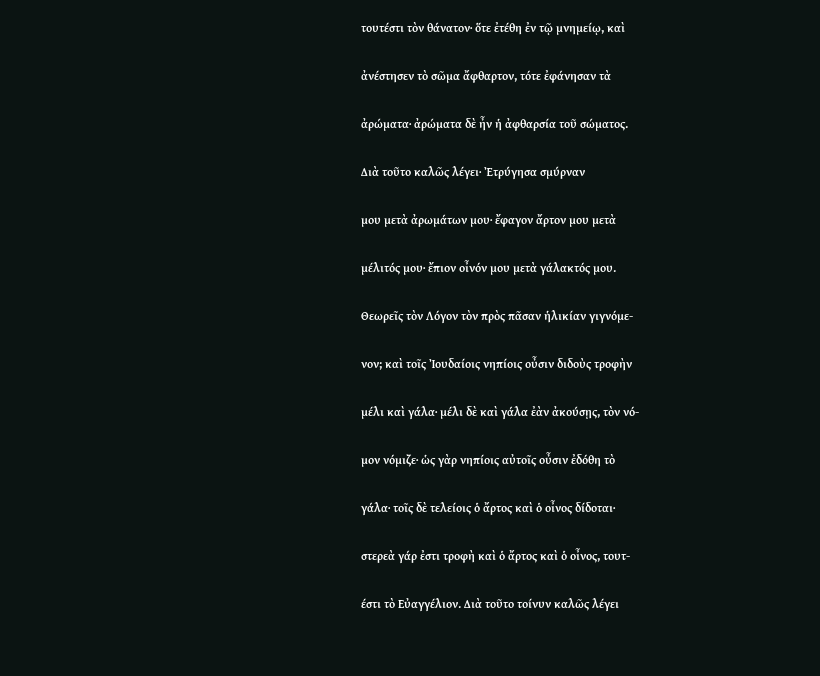τουτέστι τὸν θάνατον· ὅτε ἐτέθη ἐν τῷ μνημείῳ, καὶ

ἀνέστησεν τὸ σῶμα ἄφθαρτον, τότε ἐφάνησαν τὰ

ἀρώματα· ἀρώματα δὲ ἦν ἡ ἀφθαρσία τοῦ σώματος.

Διὰ τοῦτο καλῶς λέγει· Ἐτρύγησα σμύρναν

μου μετὰ ἀρωμάτων μου· ἔφαγον ἄρτον μου μετὰ

μέλιτός μου· ἔπιον οἶνόν μου μετὰ γάλακτός μου.

Θεωρεῖς τὸν Λόγον τὸν πρὸς πᾶσαν ἡλικίαν γιγνόμε-

νον; καὶ τοῖς Ἰουδαίοις νηπίοις οὖσιν διδοὺς τροφὴν

μέλι καὶ γάλα· μέλι δὲ καὶ γάλα ἐὰν ἀκούσῃς, τὸν νό-

μον νόμιζε· ὡς γὰρ νηπίοις αὐτοῖς οὖσιν ἐδόθη τὸ

γάλα· τοῖς δὲ τελείοις ὁ ἄρτος καὶ ὁ οἶνος δίδοται·

στερεὰ γάρ ἐστι τροφὴ καὶ ὁ ἄρτος καὶ ὁ οἶνος, τουτ-

έστι τὸ Εὐαγγέλιον. Διὰ τοῦτο τοίνυν καλῶς λέγει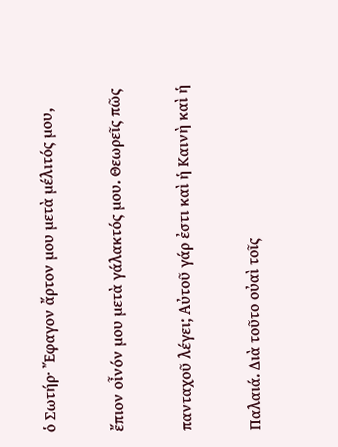ὁ Σωτήρ· Ἔφαγον ἄρτον μου μετὰ μέλιτός μου,

ἔπιον οἶνόν μου μετὰ γάλακτός μου. Θεωρεῖς πῶς

πανταχοῦ λέγει; Αὐτοῦ γάρ ἐστι καὶ ἡ Καινὴ καὶ ἡ

Παλαιά. Διὰ τοῦτο οὐαὶ τοῖς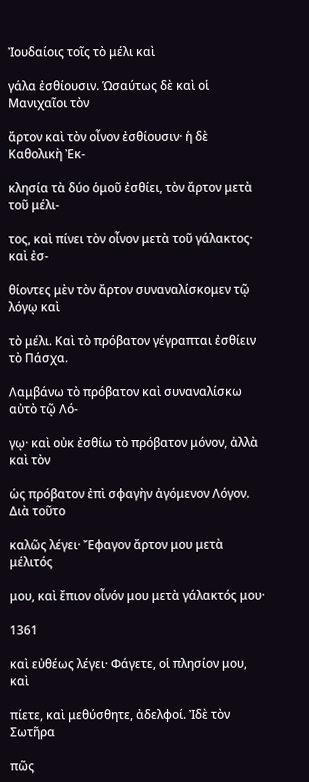Ἰουδαίοις τοῖς τὸ μέλι καὶ

γάλα ἐσθίουσιν. Ὡσαύτως δὲ καὶ οἱ Μανιχαῖοι τὸν

ἄρτον καὶ τὸν οἶνον ἐσθίουσιν· ἡ δὲ Καθολικὴ Ἐκ-

κλησία τὰ δύο ὁμοῦ ἐσθίει, τὸν ἄρτον μετὰ τοῦ μέλι-

τος, καὶ πίνει τὸν οἶνον μετὰ τοῦ γάλακτος· καὶ ἐσ-

θίοντες μὲν τὸν ἄρτον συναναλίσκομεν τῷ λόγῳ καὶ

τὸ μέλι. Καὶ τὸ πρόβατον γέγραπται ἐσθίειν τὸ Πάσχα.

Λαμβάνω τὸ πρόβατον καὶ συναναλίσκω αὐτὸ τῷ Λό-

γῳ· καὶ οὐκ ἐσθίω τὸ πρόβατον μόνον, ἀλλὰ καὶ τὸν

ὡς πρόβατον ἐπὶ σφαγὴν ἀγόμενον Λόγον. Διὰ τοῦτο

καλῶς λέγει· Ἔφαγον ἄρτον μου μετὰ μέλιτός

μου, καὶ ἔπιον οἶνόν μου μετὰ γάλακτός μου·

1361

καὶ εὐθέως λέγει· Φάγετε, οἱ πλησίον μου, καὶ

πίετε, καὶ μεθύσθητε, ἀδελφοί. Ἰδὲ τὸν Σωτῆρα

πῶς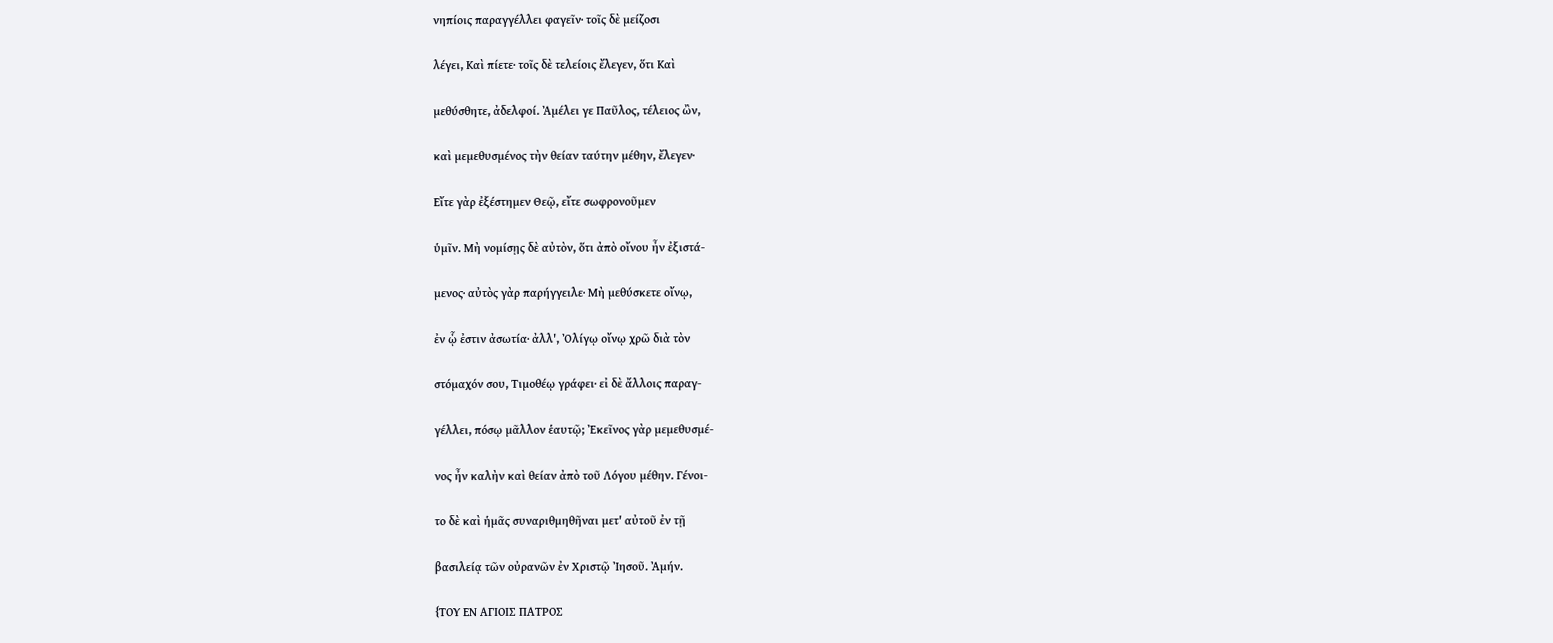νηπίοις παραγγέλλει φαγεῖν· τοῖς δὲ μείζοσι

λέγει, Καὶ πίετε· τοῖς δὲ τελείοις ἔλεγεν, ὅτι Καὶ

μεθύσθητε, ἀδελφοί. Ἀμέλει γε Παῦλος, τέλειος ὢν,

καὶ μεμεθυσμένος τὴν θείαν ταύτην μέθην, ἔλεγεν·

Εἴτε γὰρ ἐξέστημεν Θεῷ, εἴτε σωφρονοῦμεν

ὑμῖν. Μὴ νομίσῃς δὲ αὐτὸν, ὅτι ἀπὸ οἴνου ἦν ἐξιστά-

μενος· αὐτὸς γὰρ παρήγγειλε· Μὴ μεθύσκετε οἴνῳ,

ἐν ᾧ ἐστιν ἀσωτία· ἀλλ', Ὀλίγῳ οἴνῳ χρῶ διὰ τὸν

στόμαχόν σου, Τιμοθέῳ γράφει· εἰ δὲ ἄλλοις παραγ-

γέλλει, πόσῳ μᾶλλον ἑαυτῷ; Ἐκεῖνος γὰρ μεμεθυσμέ-

νος ἦν καλὴν καὶ θείαν ἀπὸ τοῦ Λόγου μέθην. Γένοι-

το δὲ καὶ ἡμᾶς συναριθμηθῆναι μετ' αὐτοῦ ἐν τῇ

βασιλείᾳ τῶν οὐρανῶν ἐν Χριστῷ Ἰησοῦ. Ἀμήν.

{ΤΟΥ ΕΝ ΑΓΙΟΙΣ ΠΑΤΡΟΣ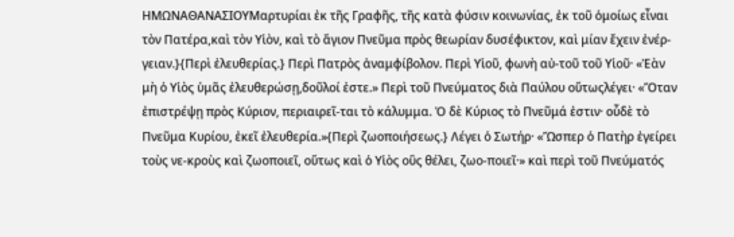ΗΜΩΝΑΘΑΝΑΣΙΟΥΜαρτυρίαι ἐκ τῆς Γραφῆς, τῆς κατὰ φύσιν κοινωνίας, ἐκ τοῦ ὁμοίως εἶναι τὸν Πατέρα,καὶ τὸν Υἱὸν, καὶ τὸ ἅγιον Πνεῦμα πρὸς θεωρίαν δυσέφικτον, καὶ μίαν ἔχειν ἐνέρ-γειαν.}{Περὶ ἐλευθερίας.} Περὶ Πατρὸς ἀναμφίβολον. Περὶ Υἱοῦ, φωνὴ αὐ-τοῦ τοῦ Υἱοῦ· «Ἐὰν μὴ ὁ Υἱὸς ὑμᾶς ἐλευθερώσῃ,δοῦλοί ἐστε.» Περὶ τοῦ Πνεύματος διὰ Παύλου οὕτωςλέγει· «Ὅταν ἐπιστρέψῃ πρὸς Κύριον, περιαιρεῖ-ται τὸ κάλυμμα. Ὁ δὲ Κύριος τὸ Πνεῦμά ἐστιν· οὗδὲ τὸ Πνεῦμα Κυρίου, ἐκεῖ ἐλευθερία.»{Περὶ ζωοποιήσεως.} Λέγει ὁ Σωτήρ· «Ὥσπερ ὁ Πατὴρ ἐγείρει τοὺς νε-κροὺς καὶ ζωοποιεῖ, οὕτως καὶ ὁ Υἱὸς οὓς θέλει, ζωο-ποιεῖ·» καὶ περὶ τοῦ Πνεύματός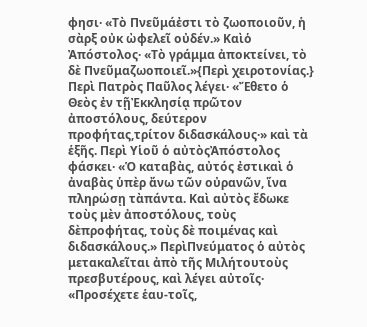φησι· «Τὸ Πνεῦμάἐστι τὸ ζωοποιοῦν, ἡ σὰρξ οὐκ ὠφελεῖ οὐδέν.» Καὶὁ Ἀπόστολος· «Τὸ γράμμα ἀποκτείνει, τὸ δὲ Πνεῦμαζωοποιεῖ.»{Περὶ χειροτονίας.} Περὶ Πατρὸς Παῦλος λέγει· «Ἔθετο ὁ Θεὸς ἐν τῇἘκκλησίᾳ πρῶτον ἀποστόλους, δεύτερον προφήτας,τρίτον διδασκάλους·» καὶ τὰ ἑξῆς. Περὶ Υἱοῦ ὁ αὐτὸςἈπόστολος φάσκει· «Ὁ καταβὰς, αὐτός ἐστικαὶ ὁ ἀναβὰς ὑπὲρ ἄνω τῶν οὐρανῶν, ἵνα πληρώσῃ τὰπάντα. Καὶ αὐτὸς ἔδωκε τοὺς μὲν ἀποστόλους, τοὺς δὲπροφήτας, τοὺς δὲ ποιμένας καὶ διδασκάλους.» ΠερὶΠνεύματος ὁ αὐτὸς μετακαλεῖται ἀπὸ τῆς Μιλήτουτοὺς πρεσβυτέρους, καὶ λέγει αὐτοῖς· «Προσέχετε ἑαυ-τοῖς,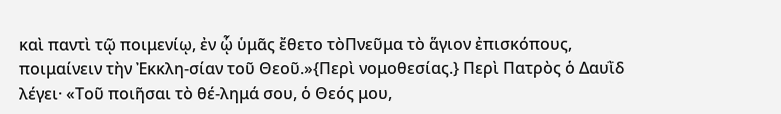καὶ παντὶ τῷ ποιμενίῳ, ἐν ᾧ ὑμᾶς ἔθετο τὸΠνεῦμα τὸ ἅγιον ἐπισκόπους, ποιμαίνειν τὴν Ἐκκλη-σίαν τοῦ Θεοῦ.»{Περὶ νομοθεσίας.} Περὶ Πατρὸς ὁ Δαυῒδ λέγει· «Τοῦ ποιῆσαι τὸ θέ-λημά σου, ὁ Θεός μου,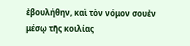ἐβουλήθην, καὶ τὸν νόμον σουἐν μέσῳ τῆς κοιλίας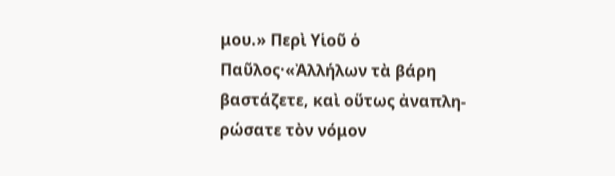μου.» Περὶ Υἱοῦ ὁ Παῦλος·«Ἀλλήλων τὰ βάρη βαστάζετε, καὶ οὕτως ἀναπλη-ρώσατε τὸν νόμον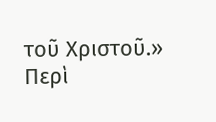τοῦ Χριστοῦ.» Περὶ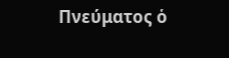Πνεύματος ὁ